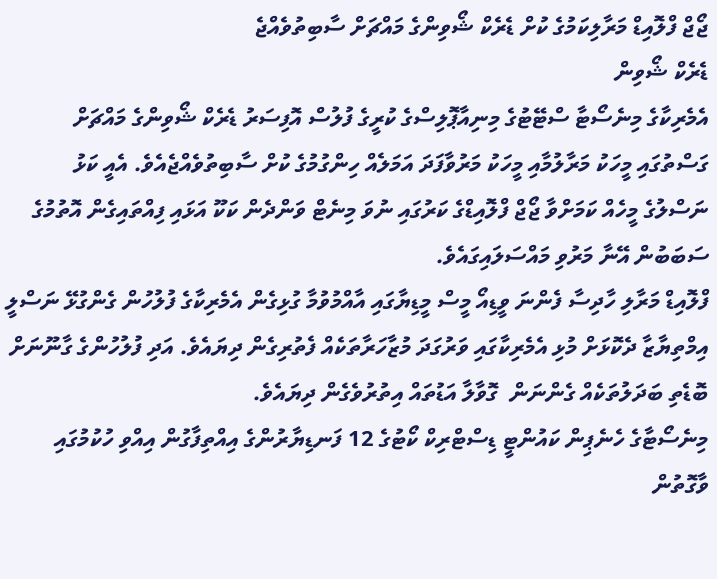ޖޯޖް ފްލޮއިޑް މަރާލިކަމުގެ ކުށް ޑެރެކް ޝޯވިންގެ މައްޗަށް ސާބިތުވެއްޖެ
ޑެރެކް ޝޯވިން
އެމެރިކާގެ މިނެސޯޓާ ސްޓޭޓުގެ މިނިއާޕޮލިސްގެ ކުރީގެ ފުލުސް އޮފިސަރު ޑެރެކް ޝޯވިންގެ މައްޗަށް ގަސްތުގައި މީހަކު މަރާލުމާއި މީހަކު މަރުވާފަދަ އަމަލެއް ހިންގުމުގެ ކުށް ސާބިތުވެއްޖެއެވެ. އެއީ ކަޅު ނަސްލުގެ މީހެއް ކަމަށްވާ ޖޯޖް ފްލޮއިޑްގެ ކަރުގައި ނުވަ މިނެޓް ވަންދެން ކަކޫ އަޅައި ފިއްތައިގެން އޮތުމުގެ ސަބަބުން އޭނާ މަރުވި މައްސަލައިގައެވެ.
ފްލޮއިޑް މަރާލި ހާދިސާ ފެންނަ ވީޑިއޯ މީސް މީޑިޔާގައި އާއްމުވުމާ ގުޅިގެން އެމެރިކާގެ ފުލުހުން ގެންގުޅޭ ނަސްލީ އިމްތިޔާޒާ ދެކޮޅަށް މުޅި އެމެރިކާގައި ވަރުގަދަ މުޒާހަރާތަކެއް ފެތުރިގެން ދިޔައެވެ. އަދި ފުލުހުންގެ ގާނޫނަށް ބޮޑެތި ބަދަލުތަކެއް ގެންނަން  ގޮވާލާ އަޑުތައް އިތުރުވެގެން ދިޔައެވެ.
މިނެސޯޓާގެ ހެނެޕިން ކައުންޓީ ޑިސްޓްރިކް ކޯޓުގެ 12 ފަނޑިޔާރުންގެ އިއްތިފާގުން އިއްވި ހުކުމުގައި ވާގޮތުން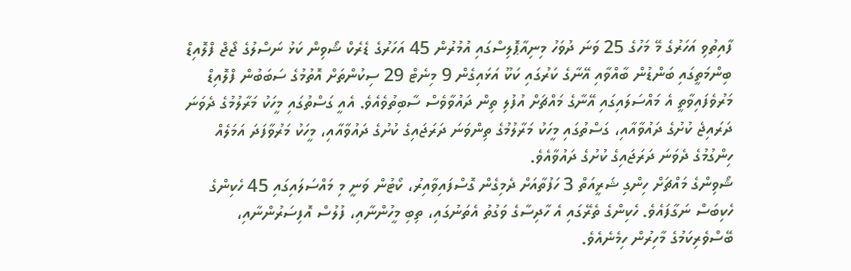ފާއިތުވި އަހަރުގެ މޭ މަހުގެ 25 ވަނަ ދުވަހު މިނިއާޕޮލިސްގައި އުމުރުން 45 އަހަރުގެ ޑެރެކް ޝޯވިން ކަޅު ނަސްލުގެ ޖޯޖް ފްލޮއިޑް ބިންމަތީގައި ބަންޑުން ބާއްވާއި އޭނާގެ ކަރުގައި ކަކޫ އަޅައިގެން 9 މިނެޓް 29 ސިކުންތަށް އޮތުމުގެ ސަބަބުން ފްލޮއިޑް މަރުވެފައިވާތީ އެ މައްސަލައިގައި އޭނާގެ މައްޗަށް އުފުލި ތިން ދައުވާވެސް ސާބިތުވެއެވެ. އެއީ ގަސްތުގައި މީހަކު މަރާލުމުގެ ދެވަނަ ދަރައިޖެ ކުށުގެ ދައުވާއާއި، ގަސްތުގައި މީހަކު މަރާލުމުގެ ތިންވަނަ ދަރަޖައިގެ ކުށުގެ ދައުވާއާއި، މީހަކު މަރުވާފަދަ އަމަލެއް ހިންގުމުގެ ދެވަނަ ދަރަޖައިގެ ކުށުގެ ދައުވާއެވެ.
ޝޯވިންގެ މައްޗަށް ހިންގި ޝަރީއަތް 3 ހަފުތާއަށް ދެމިގެން ގޮސްފައިވާއިރު، ކޯޓުން ވަނީ މި މައްސަލައިގައި 45 ހެކިންގެ ހެކިބަސް ނަގާފައެވެ. ހެކިންގެ ތެރޭގައި އެ ހާދިސާގެ ވަގުތު އެތަނުގައި، ތިބި މީހުންނާއި، ފުލުސް އޮފިސަރުންނާއި، ބޭސްވެރިކަމުގެ މާހިރުން ހިމެނެއެވެ.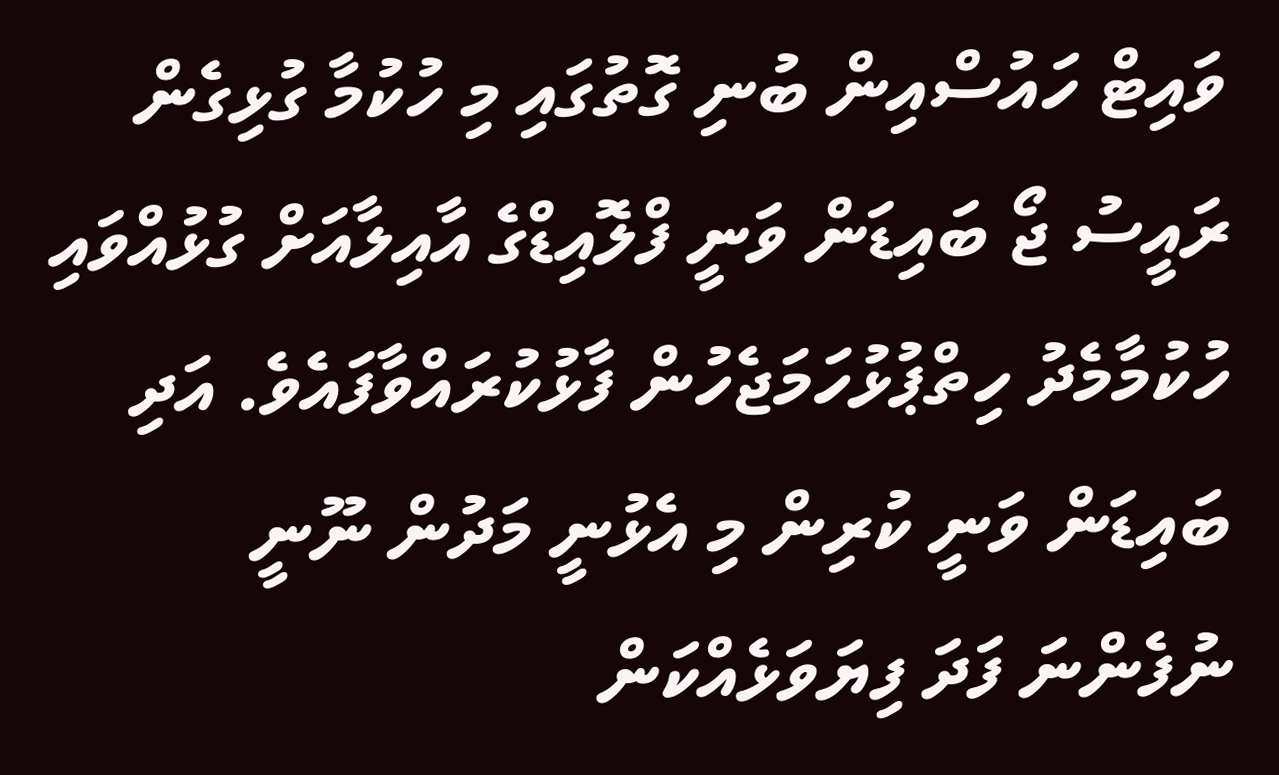ވައިޓް ހައުސްއިން ބުނި ގޮތުގައި މި ހުކުމާ ގުޅިގެން ރައީސު ޖޯ ބައިޑަން ވަނީ ފްލޮއިޑްގެ އާއިލާއަށް ގުޅުއްވައި ހުކުމާމެދު ހިތްޕުޅުހަމަޖެހުން ފާޅުކުރައްވާފައެވެ. އަދި ބައިޑަން ވަނީ ކުރިން މި އެޅުނީ މަދުން ނޫނީ ނުފެންނަ ފަދަ ފިޔަވަޅެއްކަން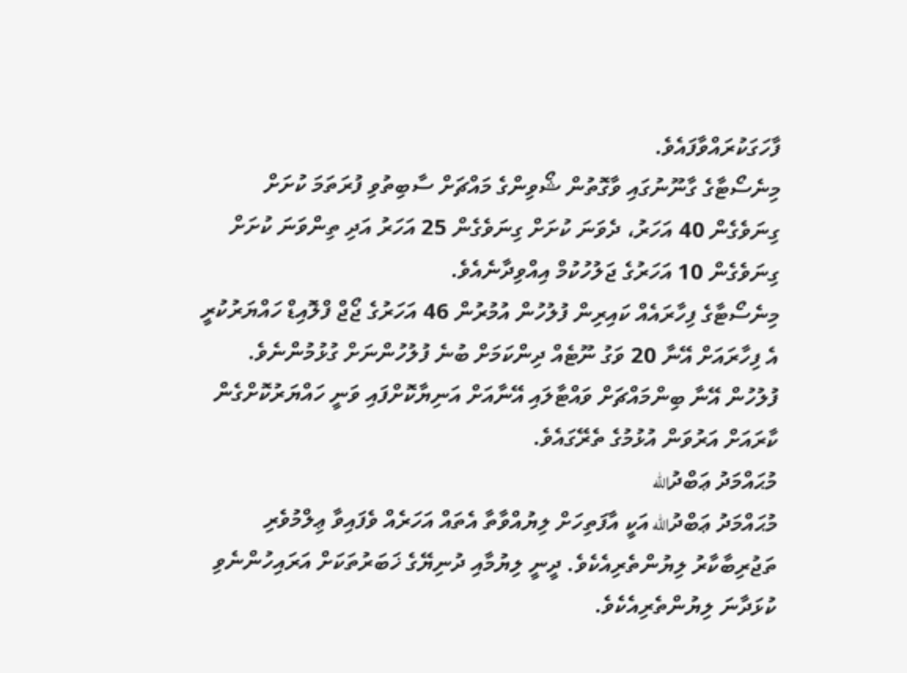ފާހަގަކުރައްވާފައެވެ.
މިނެސޯޓާގެ ގާނޫނުގައި ވާގޮތުން ޝޯވިންގެ މައްޗަށް ސާބިތުވި ފުރަތަމަ ކުށަށް ގިނަވެގެން 40 އަހަރު، ދެވަނަ ކުށަށް ގިނަވެގެން 25 އަހަރު އަދި ތިންވަނަ ކުށަށް ގިނަވެގެން 10 އަހަރުގެ ޖަލުހުކުމް އިއްވިދާނެއެވެ.
މިނެސޯޓާގެ ފިހާރައެއް ކައިރިން ފުލުހުން އުމުރުން 46 އަހަރުގެ ޖޯޖް ފްލޮއިޑް ހައްޔަރުކުރީ އެ ފިހާރައަށް އޭނާ 20 ވަގު ނޫޓެއް ދިންކަމަށް ބުނެ ފުލުހުންނަށް ގުޅުމުންނެވެ. ފުލުހުން އޭނާ ބިންމައްޗަށް ވައްޓާލައި އޭނާއަށް އަނިޔާކޮށްފައި ވަނީ ހައްޔަރުކޮށްގެން ކާރައަށް އަރުވަން އުޅުމުގެ ތެރޭގައެވެ.
މުޙައްމަދު ޢަބްދުالله
މުޙައްމަދު ޢަބްދުالله އަކީ އާފަތިހަށް ލިޔުއްވާތާ އެތައް އަހަރެއް ވެފައިވާ ޢިލްމުވެރި ތަޖުރިބާކާރު ލިޔުންތެރިއެކެވެ. ދީނީ ލިޔުމާއި ދުނިޔޭގެ ޚަބަރުތަކަށް އަރައިހުންނެވި ކުޅަދާނަ ލިޔުންތެރިއެކެވެ.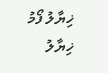ޚިޔާލު ފޯމު
ޚިޔާލު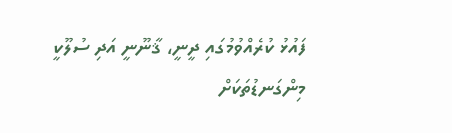ފައުޅު ކުރެއްވުމުގައި ދީނީ، ޤާނޫނީ އަދި ސުލޫކީ މިންގަނޑުތަކަށް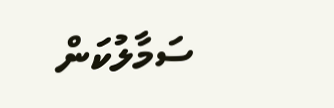ސަމާލުކަން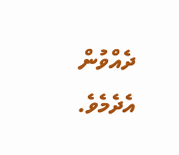ދެއްވުން އެދެމެވެ.